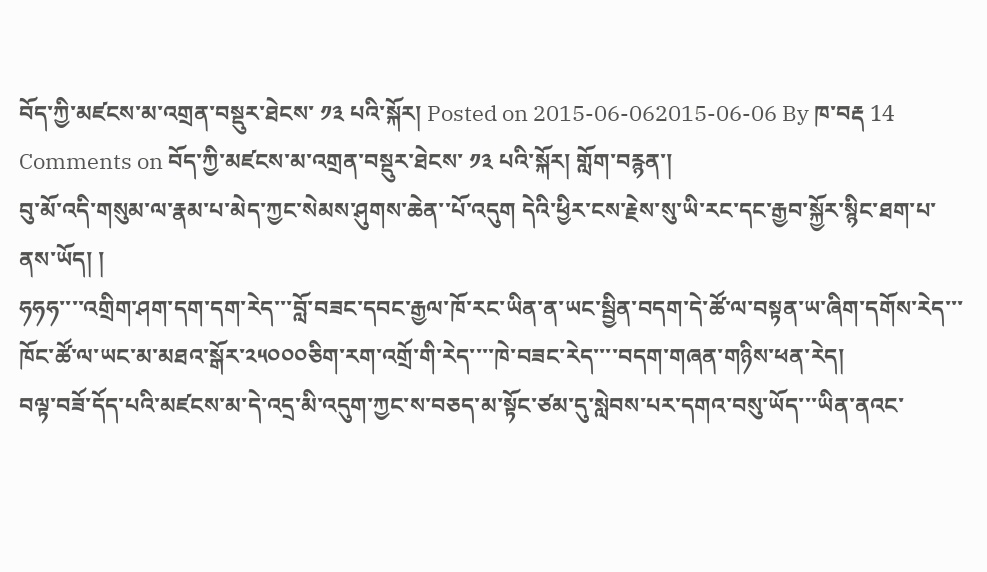བོད་ཀྱི་མཛངས་མ་འགྲན་བསྡུར་ཐེངས་ ༡༣ པའི་སྐོར། Posted on 2015-06-062015-06-06 By ཁ་བརྡ 14 Comments on བོད་ཀྱི་མཛངས་མ་འགྲན་བསྡུར་ཐེངས་ ༡༣ པའི་སྐོར། གློག་བརྙན་།
བུ་མོ་འདི་གསུམ་ལ་རྣམ་པ་མེད་ཀྱང་སེམས་ཤུགས་ཆེན་་པོ་འདུག དེའི་ཕྱིར་ངས་རྗེས་སུ་ཡི་རང་དང་རྒྱབ་སྐྱོར་སྙིང་ཐག་པ་ནས་ཡོད། །
ཧཧཧ་་་་འགྲིག་ཤག་དག་དག་རེད་་་བློ་བཟང་དབང་རྒྱལ་ཁོ་རང་ཡིན་ན་ཡང་སྦྱིན་བདག་དེ་ཚོ་ལ་བསྟན་ཡ་ཞིག་དགོས་རེད་་་ཁོང་ཚོ་ལ་ཡང་མ་མཐའ་སྒོར་༢༥༠༠༠ཅིག་རག་འགྲོ་གི་རེད་་་་ཁེ་བཟང་རེད་་་་བདག་གཞན་གཉིས་ཕན་རེད།
བལྟ་བཟོ་དོད་པའི་མཛངས་མ་དེ་འདྲ་མི་འདུག་ཀྱང་ས་བཅད་མ་སྟོང་ཙམ་དུ་སླེབས་པར་དགའ་བསུ་ཡོད་་་ཡིན་ནའང་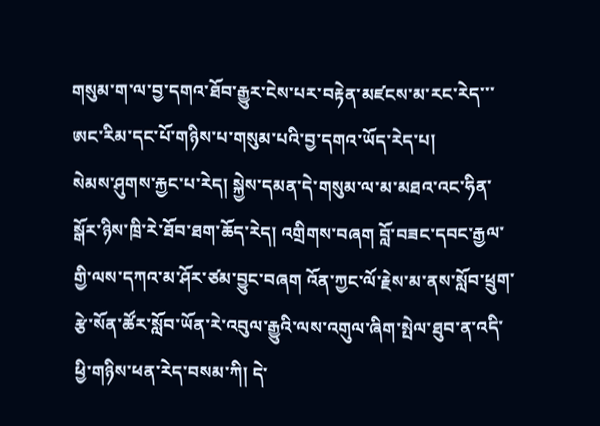གསུམ་ག་ལ་བྱ་དགའ་ཐོབ་རྒྱུར་ངེས་པར་བརྟེན་མཛངས་མ་རང་རེད་་་ཨང་རིམ་དང་པོ་གཉིས་པ་གསུམ་པའི་བྱ་དགའ་ཡོད་རེད་པ།
སེམས་ཤུགས་རྐྱང་པ་རེད། སྐྱེས་དམན་དེ་གསུམ་ལ་མ་མཐའ་འང་ཧིན་སྒོར་ཉིས་ཁྲི་རེ་ཐོབ་ཐག་ཆོད་རེད། འགྲིགས་བཞག བློ་བཟང་དབང་རྒྱལ་གྱི་ལས་དཀའ་མ་ཤོར་ཙམ་བྱུང་བཞག འོན་ཀྱང་ལོ་རྗེས་མ་ནས་སློབ་ཕྲུག་རྩེ་སོན་ཚོར་སློབ་ཡོན་རེ་འབུལ་རྒྱུའི་ལས་འགུལ་ཞིག་སྤེལ་ཐུབ་ན་འདི་ཕྱི་གཉིས་ཕན་རེད་བསམ་ཀི། དེ་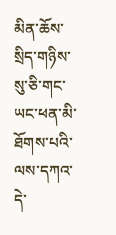མིན་ཆོས་སྲིད་གཉིས་སུ་ཅི་གང་ཡང་ཕན་མི་ཐོགས་པའི་ལས་དཀའ་དེ་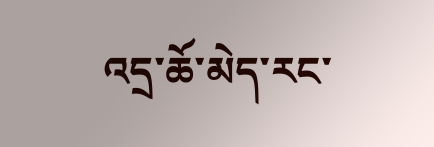འདྲ་ཆོ་མེད་རང་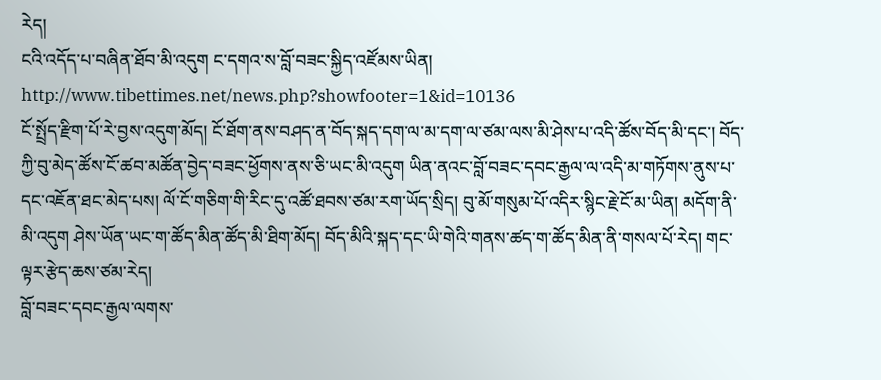རེད།
ངའི་འདོད་པ་བཞིན་ཐོབ་མི་འདུག ང་དགའ་ས་བློ་བཟང་སྐྱིད་འཛོམས་ཡིན། http://www.tibettimes.net/news.php?showfooter=1&id=10136
ངོ་སྤྲོད་རྫིག་པོ་རེ་བྱས་འདུག་མོད། ངོ་ཐོག་ནས་བཤད་ན་བོད་སྐད་དག་ལ་མ་དག་ལ་ཙམ་ལས་མི་ཤེས་པ་འདི་ཚོས་བོད་མི་དང་། བོད་ཀྱི་བུ་མེད་ཚོས་ངོ་ཚབ་མཚོན་བྱེད་བཟང་ཕྱོགས་ནས་ཅི་ཡང་མི་འདུག ཡིན་ནའང་བློ་བཟང་དབང་རྒྱལ་ལ་འདི་མ་གཏོགས་ནུས་པ་དང་འཇོན་ཐང་མེད་པས། ལོ་ངོ་གཅིག་གི་རིང་དུ་འཚོ་ཐབས་ཙམ་རག་ཡོད་སྲིད། བུ་མོ་གསུམ་པོ་འདིར་སྙིང་རྗེ་ངོ་མ་ཡིན། མདོག་ནི་མི་འདུག ཤེས་ཡོན་ཡང་ག་ཚོད་མིན་ཚོད་མི་ཐིག་མོད། བོད་མིའི་སྐད་དང་ཡི་གེའི་གནས་ཚད་ག་ཚོད་མིན་ནི་གསལ་པོ་རེད། གང་ལྟར་རྩེད་ཆས་ཙམ་རེད།
བློ་བཟང་དབང་རྒྱལ་ལགས་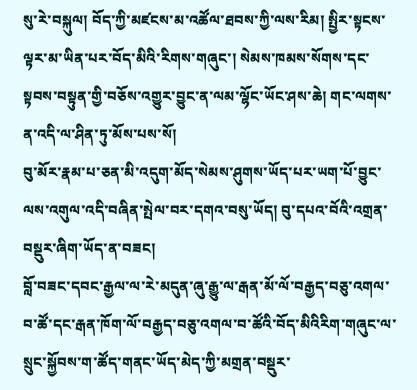སུ་རེ་བསྐུལ། བོད་ཀྱི་མཛངས་མ་འཚོལ་ཐབས་ཀྱི་ལས་རིམ། སྤྱིར་སྟངས་ལྟར་མ་ཡིན་པར་བོད་མིའི་རིགས་གཞུང་། སེམས་ཁམས་སོགས་དང་སྟབས་བསྟུན་གྱི་བཅོས་འགྱུར་བྱུང་ན་ལམ་ལྷོང་ཡོང་ཤས་ཆེ། གང་ལགས་ན་འདི་ལ་ཤིན་ཏུ་མོས་པས་སོ།
བུ་མོར་རྣམ་པ་ཅན་མི་འདུག་མོད་སེམས་ཤུགས་ཡོད་པར་ཡག་པོ་བྱུང་ལས་འགུལ་འདི་བཞིན་སྤེལ་བར་དགའ་བསུ་ཡོད། བུ་དཔའ་བོའི་འགྲན་བསྡུར་ཞིག་ཡོད་ན་བཟང།
བློ་བཟང་དབང་རྒྱལ་ལ་རེ་མདུན་ཞུ་རྒྱུ་ལ་རྒན་མོ་ལོ་བརྒྱད་བཅུ་འགལ་བ་ཚོ་དང་རྒན་ཁོག་ལོ་བརྒྱད་བཅུ་འགལ་བ་ཚོའི་བོད་མིའིརིག་གཞུང་ལ་སྲུང་སྐྱོབས་ག་ཚོད་གནང་ཡོད་མེད་ཀྱི་མགྲན་བསྡུར་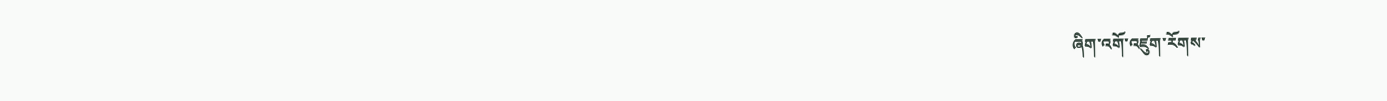ཞིག་འགོ་འཛུག་རོགས་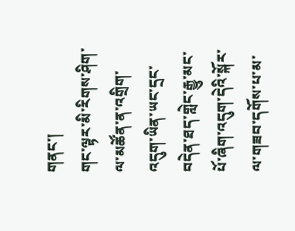གནང་།
གང་ལྟར་མི་རིགས་ཤིག་ལ་མཚོན་ན་འགྲིག་འདུག་ཡིན་ཡང་དྲང་བདེན་ཐད་གླེང་རྒྱུ་མང་པོ་ཞིག་འདུག་དེའི་སྐོར་ལ་གཟབ་དགོས་པ་མ་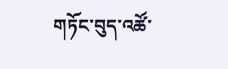གཏོང་བུད་འཚོ་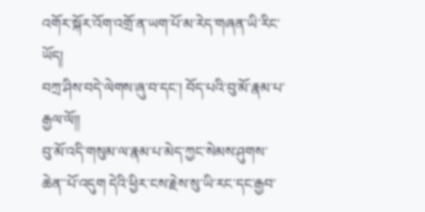འགོར་སྐོར་འོག་འགྲོ་ན་ཡག་པོ་མ་རེད་གཞན་ཡི་རིང་ཡོད།
བཀྲ་ཤིས་བདེ་ལེགས་ཞུ་བ་དང་། བོད་པའི་བུ་མོ་རྣམ་པ་རྒྱལ་ལོ།།
བུ་མོ་འདི་གསུམ་ལ་རྣམ་པ་མེད་ཀྱང་སེམས་ཤུགས་ཆེན་་པོ་འདུག དེའི་ཕྱིར་ངས་རྗེས་སུ་ཡི་རང་དང་རྒྱབ་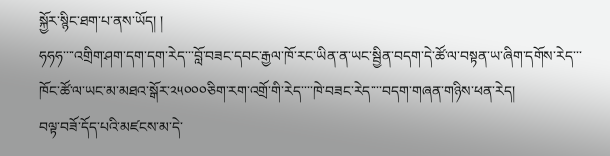སྐྱོར་སྙིང་ཐག་པ་ནས་ཡོད། །
ཧཧཧ་་་་འགྲིག་ཤག་དག་དག་རེད་་་བློ་བཟང་དབང་རྒྱལ་ཁོ་རང་ཡིན་ན་ཡང་སྦྱིན་བདག་དེ་ཚོ་ལ་བསྟན་ཡ་ཞིག་དགོས་རེད་་་ཁོང་ཚོ་ལ་ཡང་མ་མཐའ་སྒོར་༢༥༠༠༠ཅིག་རག་འགྲོ་གི་རེད་་་་ཁེ་བཟང་རེད་་་་བདག་གཞན་གཉིས་ཕན་རེད།
བལྟ་བཟོ་དོད་པའི་མཛངས་མ་དེ་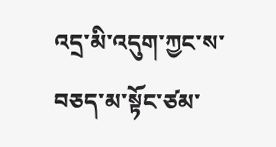འདྲ་མི་འདུག་ཀྱང་ས་བཅད་མ་སྟོང་ཙམ་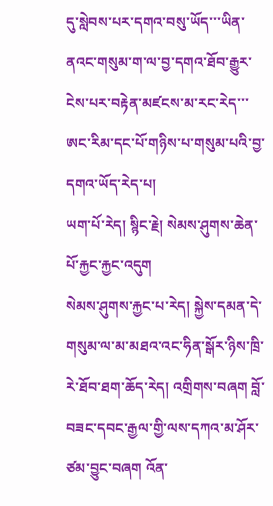དུ་སླེབས་པར་དགའ་བསུ་ཡོད་་་ཡིན་ནའང་གསུམ་ག་ལ་བྱ་དགའ་ཐོབ་རྒྱུར་ངེས་པར་བརྟེན་མཛངས་མ་རང་རེད་་་ཨང་རིམ་དང་པོ་གཉིས་པ་གསུམ་པའི་བྱ་དགའ་ཡོད་རེད་པ།
ཡག་པོ་རེད། སྙིང་རྗེ། སེམས་ཤུགས་ཆེན་པོ་རྐྱང་རྐྱང་འདུག
སེམས་ཤུགས་རྐྱང་པ་རེད། སྐྱེས་དམན་དེ་གསུམ་ལ་མ་མཐའ་འང་ཧིན་སྒོར་ཉིས་ཁྲི་རེ་ཐོབ་ཐག་ཆོད་རེད། འགྲིགས་བཞག བློ་བཟང་དབང་རྒྱལ་གྱི་ལས་དཀའ་མ་ཤོར་ཙམ་བྱུང་བཞག འོན་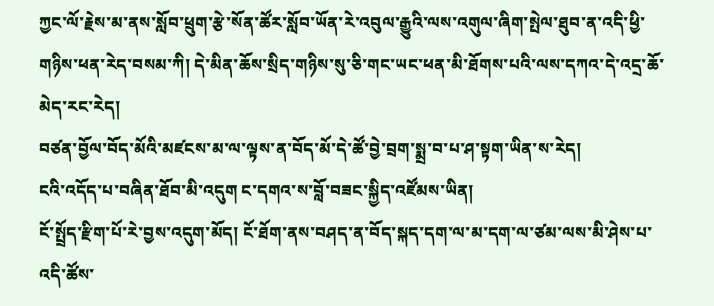ཀྱང་ལོ་རྗེས་མ་ནས་སློབ་ཕྲུག་རྩེ་སོན་ཚོར་སློབ་ཡོན་རེ་འབུལ་རྒྱུའི་ལས་འགུལ་ཞིག་སྤེལ་ཐུབ་ན་འདི་ཕྱི་གཉིས་ཕན་རེད་བསམ་ཀི། དེ་མིན་ཆོས་སྲིད་གཉིས་སུ་ཅི་གང་ཡང་ཕན་མི་ཐོགས་པའི་ལས་དཀའ་དེ་འདྲ་ཆོ་མེད་རང་རེད།
བཙན་བྱོལ་བོད་མོའི་མཛངས་མ་ལ་ལྟས་ན་བོད་མོ་དེ་ཚོ་བྱེ་བྲག་སྨྲ་བ་པ་ཤ་སྟག་ཡིན་ས་རེད།
ངའི་འདོད་པ་བཞིན་ཐོབ་མི་འདུག ང་དགའ་ས་བློ་བཟང་སྐྱིད་འཛོམས་ཡིན།
ངོ་སྤྲོད་རྫིག་པོ་རེ་བྱས་འདུག་མོད། ངོ་ཐོག་ནས་བཤད་ན་བོད་སྐད་དག་ལ་མ་དག་ལ་ཙམ་ལས་མི་ཤེས་པ་འདི་ཚོས་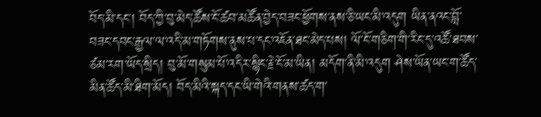བོད་མི་དང་། བོད་ཀྱི་བུ་མེད་ཚོས་ངོ་ཚབ་མཚོན་བྱེད་བཟང་ཕྱོགས་ནས་ཅི་ཡང་མི་འདུག ཡིན་ནའང་བློ་བཟང་དབང་རྒྱལ་ལ་འདི་མ་གཏོགས་ནུས་པ་དང་འཇོན་ཐང་མེད་པས། ལོ་ངོ་གཅིག་གི་རིང་དུ་འཚོ་ཐབས་ཙམ་རག་ཡོད་སྲིད། བུ་མོ་གསུམ་པོ་འདིར་སྙིང་རྗེ་ངོ་མ་ཡིན། མདོག་ནི་མི་འདུག ཤེས་ཡོན་ཡང་ག་ཚོད་མིན་ཚོད་མི་ཐིག་མོད། བོད་མིའི་སྐད་དང་ཡི་གེའི་གནས་ཚད་ག་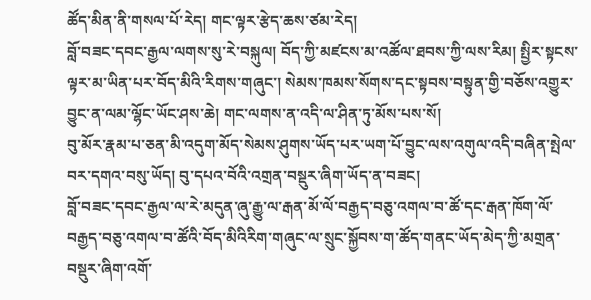ཚོད་མིན་ནི་གསལ་པོ་རེད། གང་ལྟར་རྩེད་ཆས་ཙམ་རེད།
བློ་བཟང་དབང་རྒྱལ་ལགས་སུ་རེ་བསྐུལ། བོད་ཀྱི་མཛངས་མ་འཚོལ་ཐབས་ཀྱི་ལས་རིམ། སྤྱིར་སྟངས་ལྟར་མ་ཡིན་པར་བོད་མིའི་རིགས་གཞུང་། སེམས་ཁམས་སོགས་དང་སྟབས་བསྟུན་གྱི་བཅོས་འགྱུར་བྱུང་ན་ལམ་ལྷོང་ཡོང་ཤས་ཆེ། གང་ལགས་ན་འདི་ལ་ཤིན་ཏུ་མོས་པས་སོ།
བུ་མོར་རྣམ་པ་ཅན་མི་འདུག་མོད་སེམས་ཤུགས་ཡོད་པར་ཡག་པོ་བྱུང་ལས་འགུལ་འདི་བཞིན་སྤེལ་བར་དགའ་བསུ་ཡོད། བུ་དཔའ་བོའི་འགྲན་བསྡུར་ཞིག་ཡོད་ན་བཟང།
བློ་བཟང་དབང་རྒྱལ་ལ་རེ་མདུན་ཞུ་རྒྱུ་ལ་རྒན་མོ་ལོ་བརྒྱད་བཅུ་འགལ་བ་ཚོ་དང་རྒན་ཁོག་ལོ་བརྒྱད་བཅུ་འགལ་བ་ཚོའི་བོད་མིའིརིག་གཞུང་ལ་སྲུང་སྐྱོབས་ག་ཚོད་གནང་ཡོད་མེད་ཀྱི་མགྲན་བསྡུར་ཞིག་འགོ་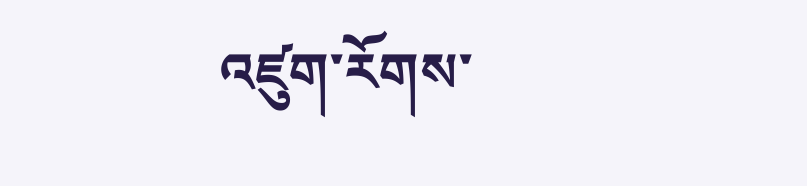འཛུག་རོགས་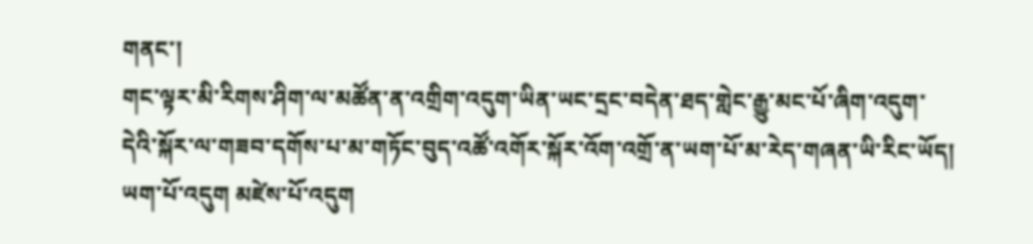གནང་།
གང་ལྟར་མི་རིགས་ཤིག་ལ་མཚོན་ན་འགྲིག་འདུག་ཡིན་ཡང་དྲང་བདེན་ཐད་གླེང་རྒྱུ་མང་པོ་ཞིག་འདུག་དེའི་སྐོར་ལ་གཟབ་དགོས་པ་མ་གཏོང་བུད་འཚོ་འགོར་སྐོར་འོག་འགྲོ་ན་ཡག་པོ་མ་རེད་གཞན་ཡི་རིང་ཡོད།
ཡག་པོ་འདུག མཛེས་པོ་འདུག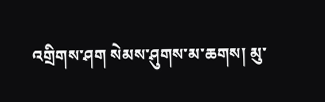འགྲིགས་ཤག སེམས་ཤུགས་མ་ཆགས། མུ་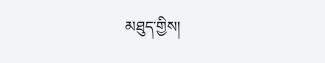མཐུད་གྱིས།